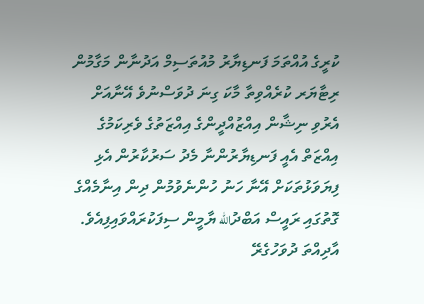ކުރީގެ އުއްތަމަ ފަނޑިޔާރު މުއުތަސިމް އަދުނާން މަގާމުން ރިޓާޔަރ ކުރެއްވިތާ މާކަ ގިނަ ދުވަސްނުވެ އޭނާއަށް އެރުވި ނިޝާން އިއްޒުއްދީންގެ އިއްޒަތުގެ ވެރިކަމުގެ އިއްޒަތް އެއީ ފަނޑިޔާރުންނާ މެދު ސަރުކާރުން އެޅި ފިޔަވަޅުތަކަށް އޭނާ ހަނު ހުންނެވުމުން ދިން އިނާމެއްގެ ގޮތުގައި ރައީސް އަބްދުالله ޔާމީން ސިފަކުރައްވައިފިއެވެ.
އާދިއްތަ ދުވަހުގެރޭ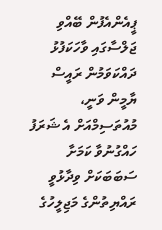ޕީއެންއެފުން ބޭއްވި ޖަލްސާގައި ވާހަކަފުޅު ދައްކަވަމުން ރައީސް ޔާމީން ވަނީ، މުއުތަސިމްއަށް އެ ޝަރަފު ހައްގުނުވާ ކަމަށާ ސަބަބަކަށް ވިދާޅުވީ ރައްޔިތުންގެ މަޖިލީހުގެ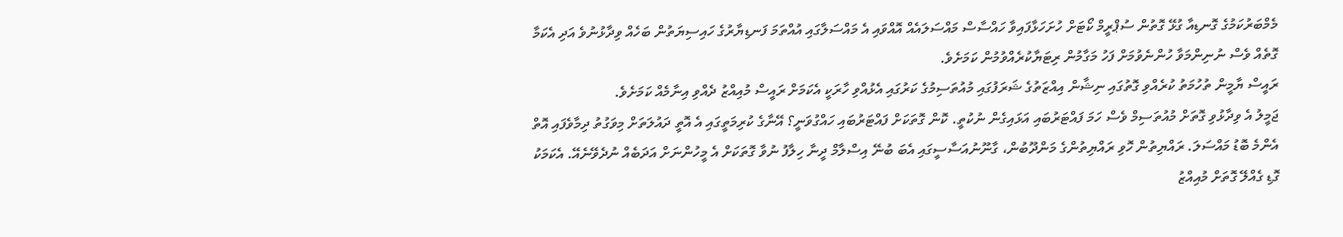މެމްބަރުކަމުގެ ގޮނޑިއާ ގުޅޭ ގޮތުން ސުޕްރީމް ކޯޓަށް ހުށަހަޅާފައިވާ ހައްސާސް މައްސަލައެއް އޮއްވައި އެ މައްސަލާގައި އުއްތަމަ ފަނޑިޔާރުގެ ހައިސިޔަތުން ބަހެއް ވިދާޅުނުވެ އަދި އެކަމާ ގޮތެއް ވެސް ނުނިންމަވާ ހުންނެވުމަށް ފަހު މަގާމުން ރިޓަޔާކުރެއްވުމުން ކަމަށެވެ.
ރައީސް ޔާމީން ތުހުމަތު ކުރެއްވި ގޮތުގައި ނިޝާން އިއްޒަތުގެ ޝަރަފުގައި މުއުތަސިމުގެ ކަރުގައި އެޅުއްވި ހާރަކީ އެކަމަށް ރައީސް މުއިއްޒު ދެއްވި އިނާމެއް ކަމަށެވެ.
ޖަމީލު އެ ވިދާޅުވި ގޮތަށް މުއުތަސިމް ވެސް ހަމަ ފައްޓަރުބައި އަޅައިގެން ނުކުތީ. ކޮން ގޮތަކަށް ފައްޓަރުބައި ހައްގުވަނީ؟ އޭނާގެ ކުރިމަތީގައި އެ އޮތީ ދައުލަތަށް މިވަގުތު ދިމާވެފައި އޮތް އެންމެ ބޮޑު މައްސަލަ. ރައްޔިތުން ހޮވި ރައްޔިތުންގެ މަންދޫބުން، ގާނޫނުއަސާސީގައި އެބަ ބުނޭ އިސްލާމް ދީނާ ހިލާފު ނުވާ ގޮތަކަށް އެ މީހުންނަށް އަދަބެއް ނުދެވޭނެއޭ. އެކަމަކު ގޮޑި ގެއްލޭ ގޮތަށް މުއިއްޒު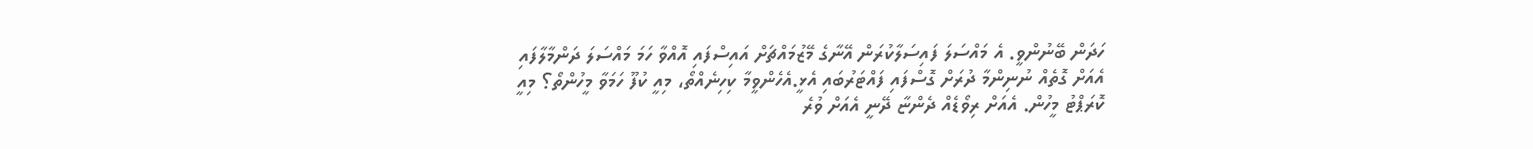ހަދަން ބޭނުންވީ. އެ މައްސަލަ ފައިސަލާކުރަން އޭނާގެ މޭޒުމައްޗަށް އައިސްފައި އޮއްވާ ހަމަ މައްސަލަ ދަންމާލާފައި އެއަށް ގޮތެއް ނުނިންމާ ދުރަށް ގޮސްފައި ފައްޓަރުބައި އެޅީ.އެހެންވީމާ ކިހިނެއްތޯ، މިއީ ކުފޫ ހަމަވާ މީހުންތޯ؟ މިއީ ކޮރަޕްޓު މީހުން. އެއަށް ރިވޯޑެއް ދެންޏާ ދޭނީ އެއަށް ވުރެ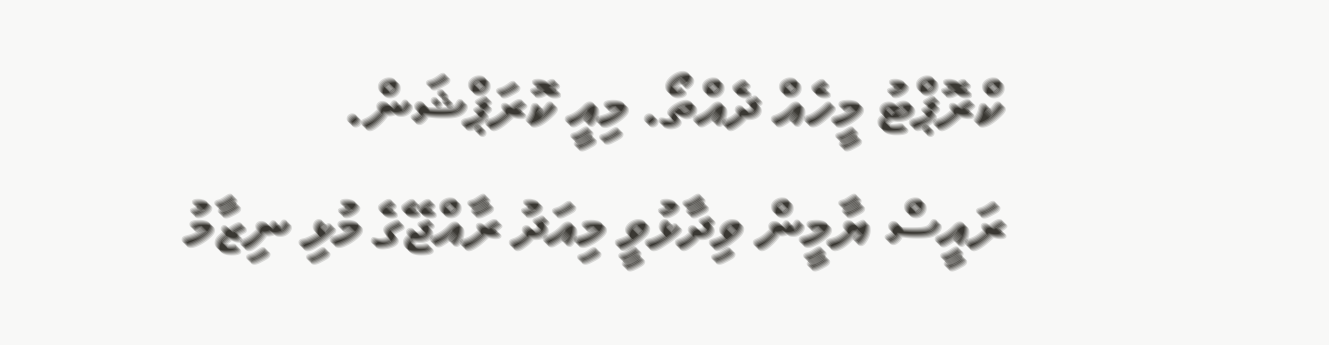ކްރޮޕްޓު މީހެއް ދެއްތޯ. މިއީ ކޮރަޕްޝަން.
ރައީސް ޔާމީން ވިދާޅުވީ މިއަދު ރާއްޖޭގެ މުޅި ނިޒާމު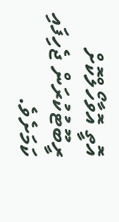އޮތީ އޮވާހޯލްކޮށް ރީބޫޓުކުރަން ޖެހިފައި ކަމަށެވެ.